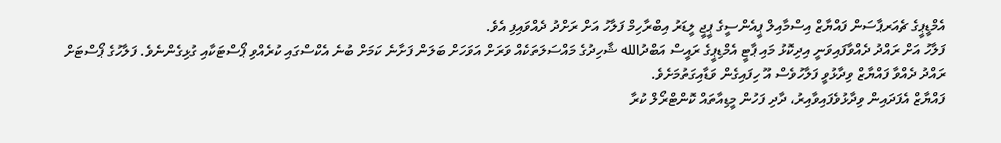އެމްޑީޕީގެ ޗެއަރޕާސަން ފައްޔާޒް އިސްމާއިލް ޕީއެންސީގެ ޕީޖީ ލީޑަރު އިބްރާހިމް ފަލާހު އަށް ރަށްދު ދެއްވައިފި އެވެ.
ފަލާހު އަށް ރައްދު ދެއްވާފައިވަނީ އިދިކޮޅު މައި ޕާޓީ އެމްޑިޕީގެ ރައީސް އަބްދުالله ޝާހިދުގެ މައްސަލަތަކެއް ވަރަށް އަވަހަށް ބަލަން ފަށާނެ ކަމަށް ބުނެ އެކްސްގައި ކުރެއްވި ޕޯސްޓަކާއި ގުޅިގެންނެވެ. ފަލާހުގެ ޕޯސްޓަށް ރައްދު ދެއްވާ ފައްޔާޒް ވިދާޅުވީ ފަލާހުވެސް އޫ ހިފައިގެން ވަޑާއިގަތުމަށެވެ.
ފައްޔާޒް އެފަދައިން ވިދާޅުވެފައިވާއިރު، ދާދި ފަހުން މީޑިއާތައް ކޮންޓްރޯލް ކުރާ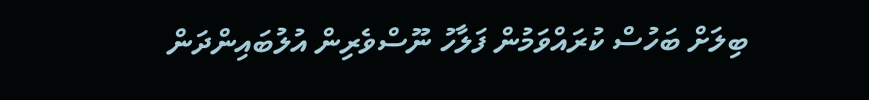ބިލަށް ބަހުސް ކުރައްވަމުން ފަލާހު ނޫސްވެރިން އުލުބައިންދަން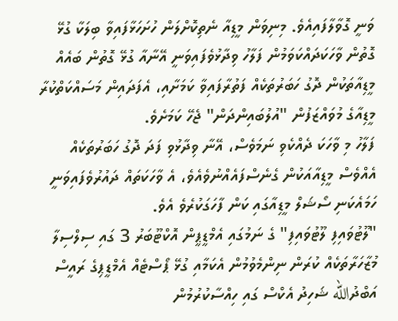ވަނީ ގޮވާލާފައިއެވެ. މިނިވަން މީޑިއާ ނެތިކޮށްލަން ހުށަހަޅާފައިވާ ބިލަކާ ގުޅޭ ގޮތުން ވާހަކަދައްކަވަމުން ފަލާހު ވިދާޅުވެފައިވަނީ އޭނާއާ ގުޅޭ ގޮތުން ބައެއް މީޑިއާތަކުން ދޮގު ހަބަރުތަކެއް ފަތުރާފައިވާ ކަމަށާއި، އެފަދައިން މަސައްކަތްކުރާ މީޑިއާގެ މުވައްޒަފުން "އުލުބައިންދަން" ޖެހޭ ކަމަށެވެ.
ފަލާހު މި ވާހަކަ ދެއްކެވި ނަމަވެސް، އޭނާ ވިދާޅުވި ފަދަ ދޮގު ހަބަރުތަކެއް އެއްވެސް މީޑިއާއަކުން ގެނެސްފައެއްނުވެއެވެ، އެ ވާހަކަތައް ދައުރުވެފައިވަނީ ހަމައެކަނި ސޯޝަލް މީޑިއާގައި ކަން ފާހަގަކުރެވެ އެވެ.
"ލޫޓުވައިފި ލޫޓުވައިފި" ގެ ނަމުގައި އެމްޑީޕީން އޮކްޓޫބަރު 3 ގައި ސިލްސިލާ މުޒާހަރާތަކެއް ކުރަން ނިންމެވުމުން އެކަމާއި ގުޅޭ ޕޯސްޓެއް އެމްޑީޕިގެ ރައީސް އަބްދުالله ޝަހިދު އެކްސް ގައި ހިއްސާކުރުމުން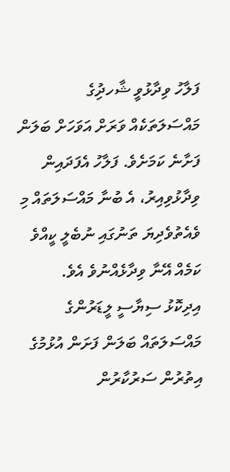ފަލާހު ވިދާޅުވީ ޝާހދިުގެ މައްސަލަތަކެއް ވަރަށް އަވަހަށް ބަލަން ފަށާނެ ކަމަށެވެ. ފަލާހު އެފަދައިން ވިދާޅުވިއިރު، އެ ބުނާ މައްސަލަތައް މި ވެއެތުވެދިޔަ ތަނުގައި ނުބެލީ ކީއްވެ ކަމެއް އޭނާ ވިދާޅެއްނުވެ އެވެ.
އިދިކޮޅު ސިޔާސީ ލީޑަރުންގެ މައްސަލަތައް ބަލަން ފަށަން އުޅުމުގެ އިތުރުން ސަރުކާރުން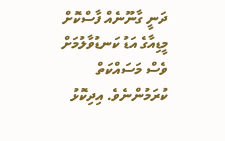ދަނީ ގާނޫނެއް ފާސްކޮށް މީޑިއާގެ އަޑު ކަނޑުވާލުމަށް ވެސް މަސައްކަތް ކުރަމުންނެވެ. އިދިކޮޅު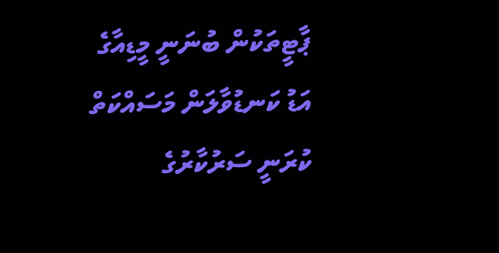ޕާޓީތަކުން ބުނަނީ މީޑިއާގެ އަޑު ކަނޑުވާލަން މަސައްކަތް ކުރަނީ ސަރުކާރުގެ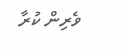ވެރިން ކުރާ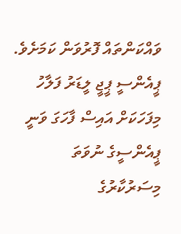ވައްކަންތައް ފޮރުވަން ކަމަށެވެ.
ޕީއެންސީ ޕީޖީ ލީޑަރު ފަލާހު މިފަހަކަށް އައިސް ފާހަގަ ވަނީ ޕީއެންސީގެ ނުވަތަ މިސަރުކާރުގެ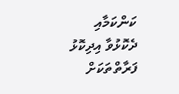ކަންކަމާއި ދެކޮޅުވާ އިދިކޮޅު ފަރާތްތަކަށް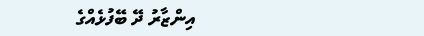އިންޒާރު ދޭ ބޭފުޅެއްގެ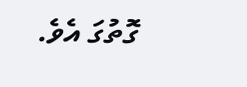ގޮތުގަ އެވެ.